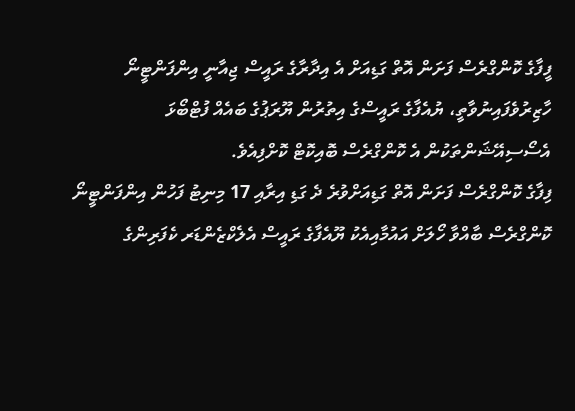ފީފާގެ ކޮންގްރެސް ފަށަން އޮތް ގަޑިއަށް އެ އިދާރާގެ ރައީސް ޖިއާނީ އިންފަންޓީނޯ ހާޒިރުވެފައިނުވާތީ، ޔުއެފާގެ ރައީސްގެ އިތުރުން ޔޫރަޕުގެ ބައެއް ފުޓްބޯޅަ އެސޯސިއޭޝަންތަކުން އެ ކޮންގްރެސް ބޮއިކޮޓް ކޮށްފިއެވެ.
ފިފާގެ ކޮންގްރެސް ފަށަން އޮތް ގަޑިއަށްވުރެ ދެ ގަޑި އިރާއި 17 މިނިޓު ފަހުން އިންފަންޓީނޯ ކޮންގްރެސް ބާއްވާ ހޯލަށް އައުމާއިއެކު ޔޫއެފާގެ ރައީސް އެލެކްޒެންޑަރ ކެފަރިންގެ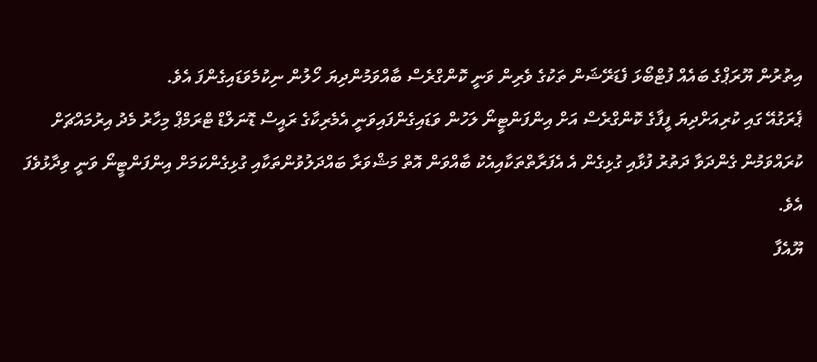އިތުރުން ޔޫރަޕްގެ ބައެއް ފުޓްބޯޅަ ފެޑަރޭޝަން ތަކުގެ ވެރިން ވަނީ ކޮންގްރެސް ބާއްވަމުންދިޔަ ހޯލުން ނިކުމެވަޑައިގެންފަ އެވެ.
ޕެރަގުއޭ ގައި ކުރިއަށްދިޔަ ފީފާގެ ކޮންގްރެސް އަށް އިންފަންޓީނޯ ލަހުން ވަޑައިގެންފައިވަނީ އެމެރިކާގެ ރައީސް ޑޮނަލްޑް ޓްރަމްޕް މިހާރު މެދު އިރުމައްޗަށް ކުރައްވަމުން ގެންދަވާ ދަތުރު ފުޅާއި ގުޅިގެން އެ އެފަރާތްތަކާއިއެކު ބާއްވަން އޮތް މަޝްވަރާ ބައްދަލުވުންތަކާއި ގުޅިގެންކަމަށް އިންފަންޓީނޯ ވަނީ ވިދާޅުވެފަ އެވެ.
ޔޫއެފާ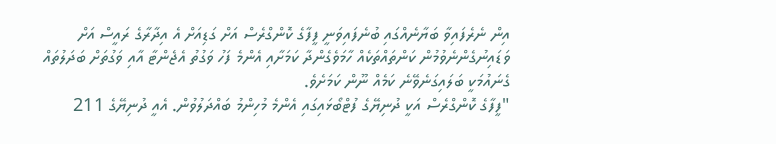އިން ނެރެފައިވާ ބަޔާނެއްގައި ބުނެފައިވަނީ ފީފާގެ ކޮންގްރެސް އަށް ގަޑިއަށް އެ އިދާރާގެ ރައީސް އަށް ވަޑައިނުގެންނެވުމުން ކަންތައްތަކެއް ހާމަވެގެންދާ ކަމަށާއި އެންމެ ފަހު ވަގުތު އެޖެންޓާ އާއި ވަގުތަށް ބަދަލުތައް ގެނައުމަކީ ބަލައިގަނެވޭނެ ކަމެއް ނޫން ކަމަށެވެ.
"ފީފާގެ ކޮންގްރެސް އަކީ ދުނިޔޭގެ ފުޓްބޯޅައިގައި އެންމެ މުހިންމު ބައްދަލުވުން. އެއީ ދުނިޔޭގެ 211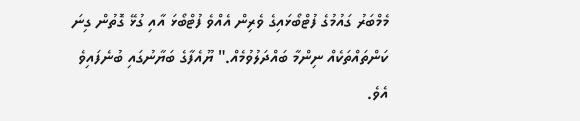މެމްބަރު ގައުމުގެ ފުޓްބޯޅައިގެ ވެރިން އެއްވެ ފުޓްބޯޅަ އާއި ގުޅޭ ގޮތުން ގިނަ ކަންތައްތަކެއް ނިންމާ ބައްދަލުވުމެއް." ޔޫއެފާގެ ބަޔާނުގައި ބުނެފައިވެ އެވެ.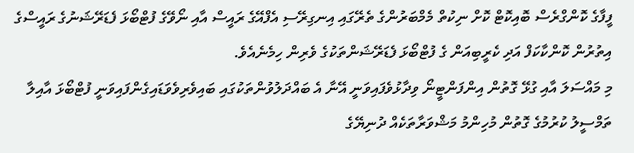ފީފާގެ ކޮންގްރެސް ބޮއިކޮޓް ކޮށް ނިކުތް މެމްބަރުންގެ ތެރޭގައި އިނގިރޭސި އެފްއޭގެ ރައީސް އާއި ނޯވޭގެ ފުޓްބޯޅަ ފެޑަރޭޝަނުގެ ރައީސްގެ އިތުރުން ކޮންކާކަފް އަދި ކެރީބިއަން ގެ ފުޓްބޯޅަ ފެޑަރޭޝަންތަކުގެ ވެރިން ހިމެނެއެވެ.
މި މައްސަލަ އާއި ގުޅޭ ގޮތުން އިންފަންޓީނޯ ވިދާޅުވެފައިވަނީ އޭނާ އެ ބައްދަލުވުންތަކުގައި ބައިވެރިވެވަޑައިގެންފައިވަނީ ފުޓްބޯޅަ އާއިލާ ތަމްސީލު ކުރުމުގެ ގޮތުން މުހިންމު މަޝްވަރާތަކެއް ދުނިޔޭގެ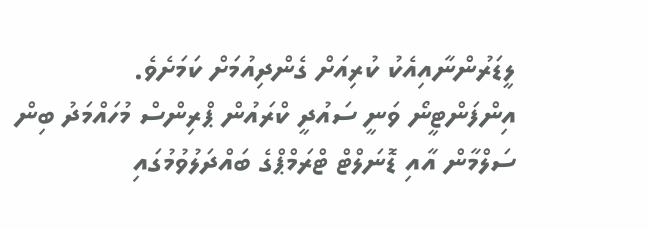ލީޑަރުންނާއިއެކު ކުރިއަށް ގެންދިއުމަށް ކަމަށެވެ.
އިންފަންޓީނޯ ވަނީ ސައުދީ ކްރައުން ޕްރިންސް މުހައްމަދު ބިން ސަލްމާން އާއި ޑޮނަލްޓް ޓްރަމްޕްގެ ބައްދަލުވުމުގައި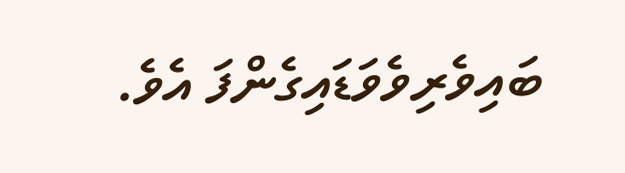ބައިވެރިވެވަޑައިގެންފަ އެވެ.